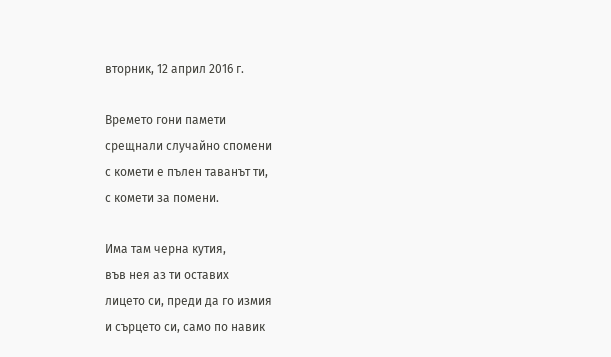вторник, 12 април 2016 г.

Времето гони памети
срещнали случайно спомени
с комети е пълен таванът ти,
с комети за помени.

Има там черна кутия,
във нея аз ти оставих
лицето си, преди да го измия
и сърцето си, само по навик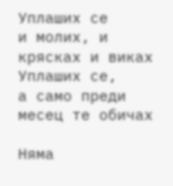Уплаших се
и молих, и крясках и виках
Уплаших се,
а само преди месец те обичах

Няма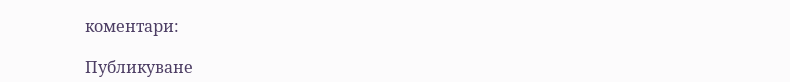коментари:

Публикуване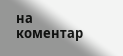на коментар